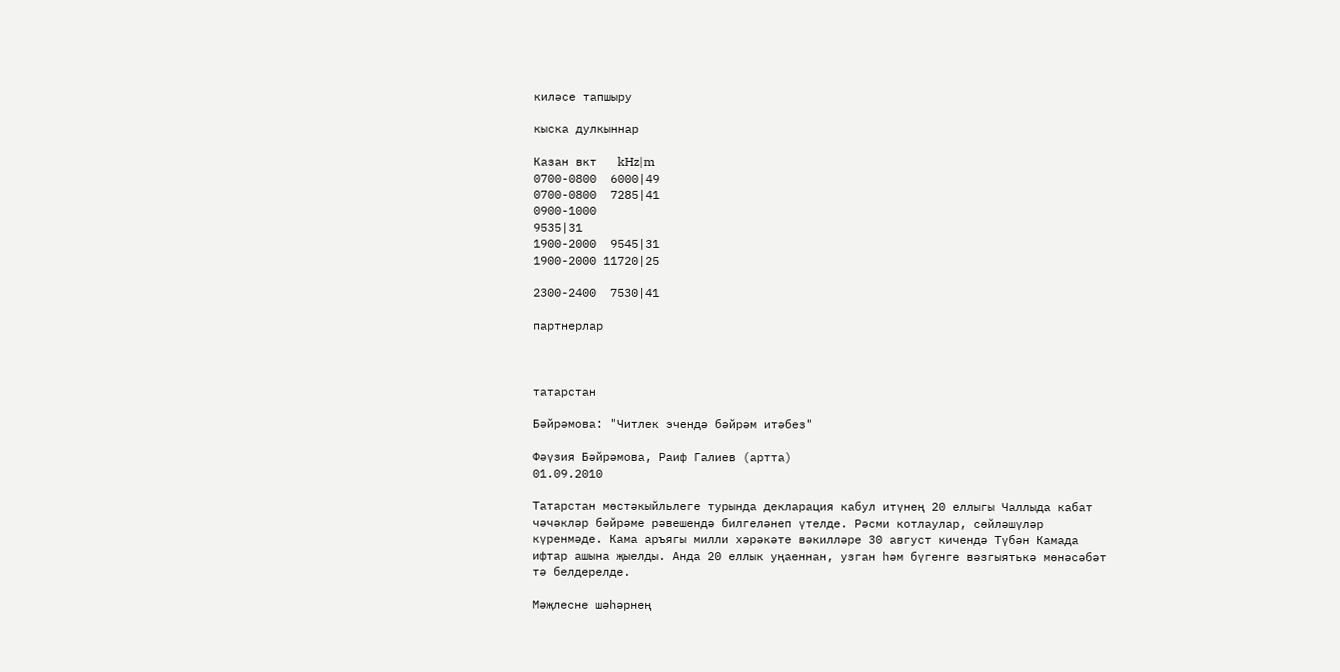киләсе тапшыру

кыска дулкыннар

Казан вкт   kHz|m
0700-0800  6000|49
0700-0800  7285|41
0900-1000
9535|31
1900-2000  9545|31
1900-2000 11720|25

2300-2400  7530|41

партнерлар



татарстан

Бәйрәмова: "Читлек эчендә бәйрәм итәбез"

Фәүзия Бәйрәмова, Раиф Галиев (артта)
01.09.2010

Татарстан мөстәкыйльлеге турында декларация кабул итүнең 20 еллыгы Чаллыда кабат чәчәкләр бәйрәме рәвешендә билгеләнеп үтелде. Рәсми котлаулар, сөйләшүләр күренмәде. Кама аръягы милли хәрәкәте вәкилләре 30 август кичендә Түбән Камада ифтар ашына җыелды. Анда 20 еллык уңаеннан, узган һәм бүгенге вәзгыятькә мөнәсәбәт тә белдерелде.

Мәҗлесне шәһәрнең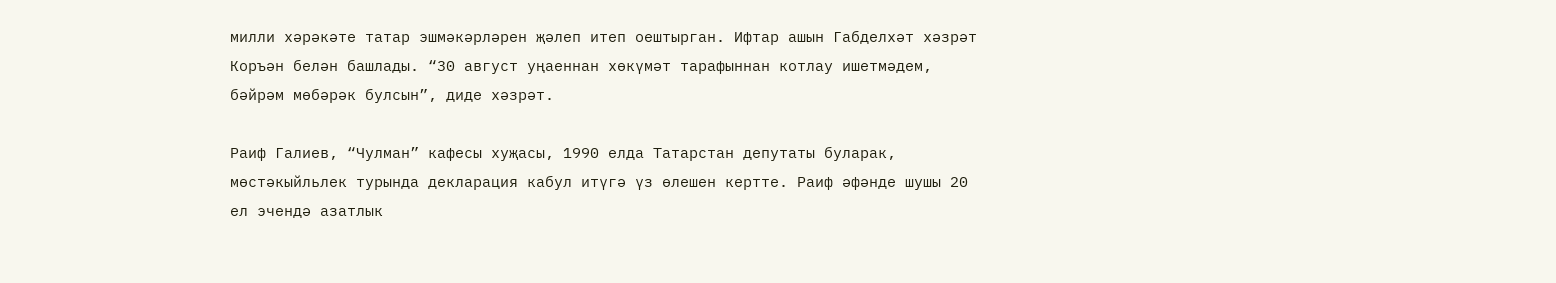милли хәрәкәте татар эшмәкәрләрен җәлеп итеп оештырган. Ифтар ашын Габделхәт хәзрәт Коръән белән башлады. “30 август уңаеннан хөкүмәт тарафыннан котлау ишетмәдем, бәйрәм мөбәрәк булсын”, диде хәзрәт.

Раиф Галиев, “Чулман” кафесы хуҗасы, 1990 елда Татарстан депутаты буларак, мөстәкыйльлек турында декларация кабул итүгә үз өлешен кертте. Раиф әфәнде шушы 20 ел эчендә азатлык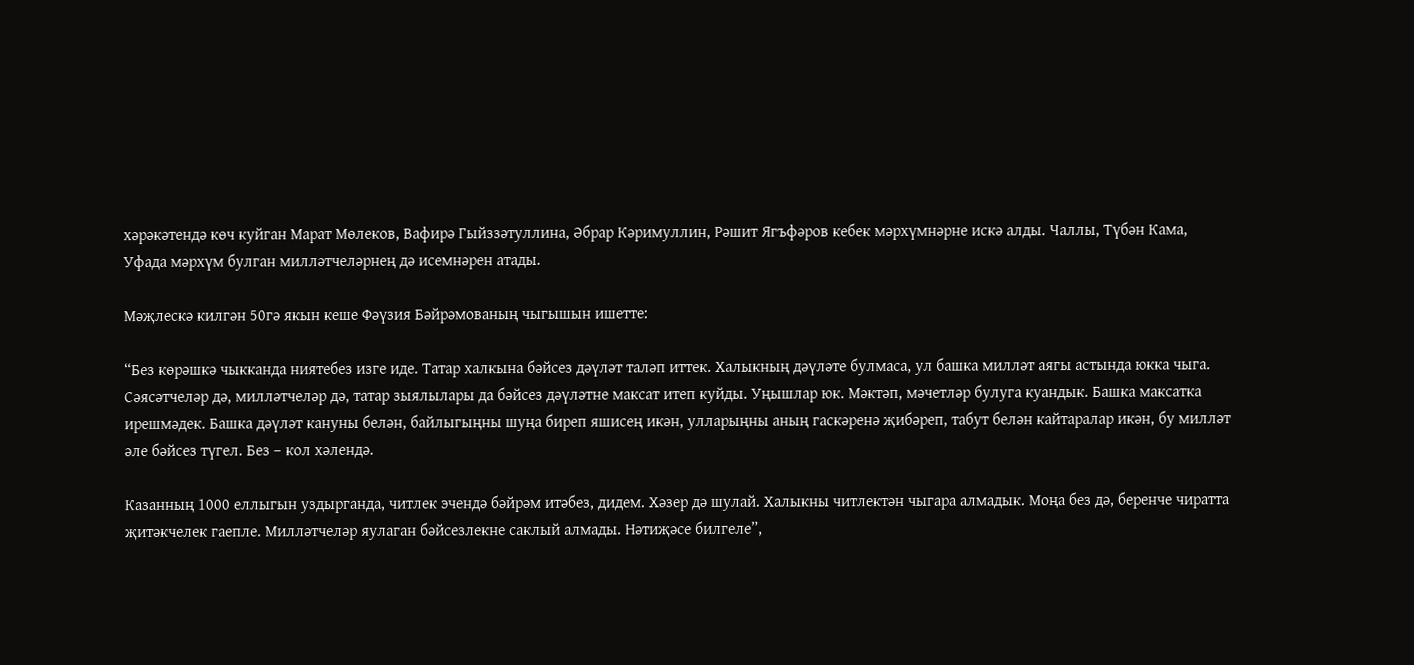хәрәкәтендә көч куйган Марат Мөлеков, Вафирә Гыйззәтуллина, Әбрар Кәримуллин, Рәшит Ягъфәров кебек мәрхүмнәрне искә алды. Чаллы, Түбән Кама, Уфада мәрхүм булган милләтчеләрнең дә исемнәрен атады.

Мәҗлескә килгән 50гә якын кеше Фәүзия Бәйрәмованың чыгышын ишетте:

“Без көрәшкә чыкканда ниятебез изге иде. Татар халкына бәйсез дәүләт таләп иттек. Халыкның дәүләте булмаса, ул башка милләт аягы астында юкка чыга. Сәясәтчеләр дә, милләтчеләр дә, татар зыялылары да бәйсез дәүләтне максат итеп куйды. Уңышлар юк. Мәктәп, мәчетләр булуга куандык. Башка максатка ирешмәдек. Башка дәүләт кануны белән, байлыгыңны шуңа биреп яшисең икән, улларыңны аның гаскәренә җибәреп, табут белән кайтаралар икән, бу милләт әле бәйсез түгел. Без – кол хәлендә.

Казанның 1000 еллыгын уздырганда, читлек эчендә бәйрәм итәбез, дидем. Хәзер дә шулай. Халыкны читлектән чыгара алмадык. Моңа без дә, беренче чиратта җитәкчелек гаепле. Милләтчеләр яулаган бәйсезлекне саклый алмады. Нәтиҗәсе билгеле”,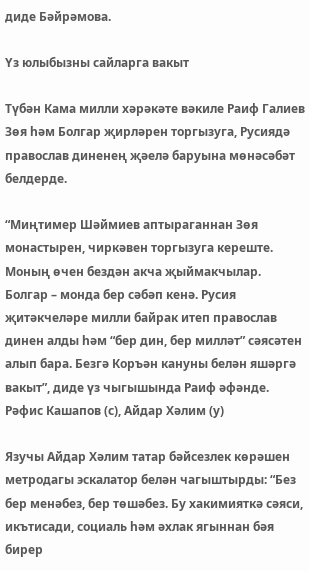диде Бәйрәмова.

Үз юлыбызны сайларга вакыт

Түбән Кама милли хәрәкәте вәкиле Раиф Галиев Зөя һәм Болгар җирләрен торгызуга, Русиядә православ диненең җәелә баруына мөнәсәбәт белдерде.

“Миңтимер Шәймиев аптыраганнан Зөя монастырен, чиркәвен торгызуга кереште. Моның өчен бездән акча җыймакчылар. Болгар – монда бер сәбәп кенә. Русия җитәкчеләре милли байрак итеп православ динен алды һәм “бер дин, бер милләт” сәясәтен алып бара. Безгә Коръән кануны белән яшәргә вакыт”, диде үз чыгышында Раиф әфәнде.
Рәфис Кашапов (с), Айдар Хәлим (у)

Язучы Айдар Хәлим татар бәйсезлек көрәшен метродагы эскалатор белән чагыштырды: “Без бер менәбез, бер төшәбез. Бу хакимияткә сәяси, икътисади, социаль һәм әхлак ягыннан бәя бирер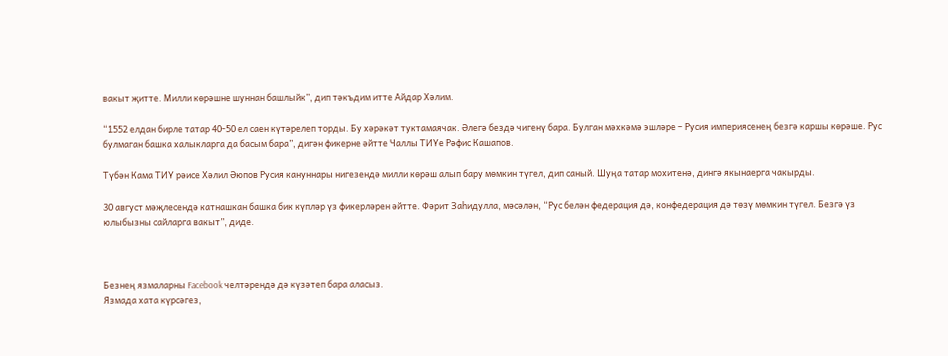вакыт җитте. Милли көрәшне шуннан башлыйк”, дип тәкъдим итте Айдар Хәлим.

“1552 елдан бирле татар 40-50 ел саен күтәрелеп торды. Бу хәрәкәт туктамаячак. Әлегә бездә чигенү бара. Булган мәхкәмә эшләре – Русия империясенең безгә каршы көрәше. Рус булмаган башка халыкларга да басым бара”, дигән фикерне әйтте Чаллы ТИҮе Рәфис Кашапов.

Түбән Кама ТИҮ рәисе Хәлил Әюпов Русия кануннары нигезендә милли көрәш алып бару мөмкин түгел, дип саный. Шуңа татар мохитенә, дингә якынаерга чакырды.

30 август мәҗлесендә катнашкан башка бик күпләр үз фикерләрен әйтте. Фәрит Заһидулла, мәсәлән, “Рус белән федерация дә, конфедерация дә төзү мөмкин түгел. Безгә үз юлыбызны сайларга вакыт”, диде.



Безнең язмаларны Facebook челтәрендә дә күзәтеп бара аласыз.
Язмада хата күрсәгез,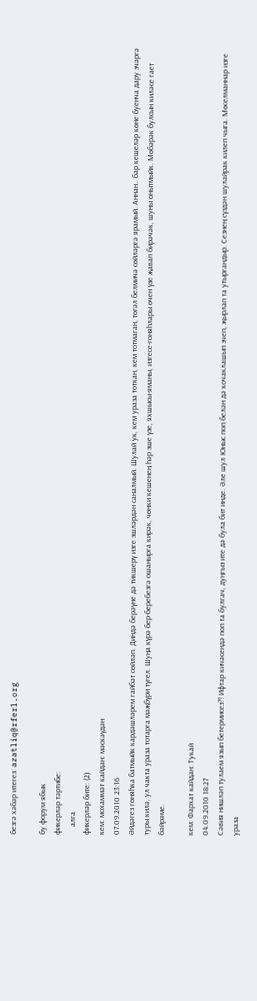безгә хәбәр итегез: azatliq@rferl.org

бу форум ябык
фикерләр тәртибе:
    алга
фикерләр бите: (2)
кем: мохаммәт кайдан: мәскәүдән
07.09.2010 23:16
Әйдәгез гөняһка батмыйк кардәшләрем гайбәт сөйләп. Диндә берәүне дә тикшерү изге эшләрдән саналмый. Шулай ук, кем ураза тоткан, кем тотмаган, төгәл белмичә сөйләргә ярамый. Аннан.. бар кешеләр көне буенча дару эчәргә туры килә, ул чакта ураза тотарга мәҗбүри түгел. Шуңа күрә бер-беребезгә ошанырга кирәк, чөнки кешенең һәр эше үзе, яхшысы-яманы, изгесе-гоняһлары өчен үзе җавап бирәчәк, шуны онытмыйк. Мөбәрәк булсын киләсе гает бәйрәме.

кем: Фархат кайдан: Тукай
04.09.2010 18:27
Сәвия нишләп тулаем язып бетермисез?! Ифтар кичәсендә поп та булгач, дуңгыз ите дә була бит инде. Әле шул Юныс поп белән дә кочаклашып эчеп, җырлап та утыргандыр. Сезнең сүздән шулайрак килеп чыга. Мөселманнар изге ураза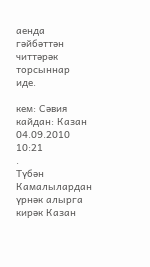аенда гәйбәттән читтәрәк торсыннар иде.

кем: Сәвия кайдан: Казан
04.09.2010 10:21
.
Түбән Камалылардан үрнәк алырга кирәк Казан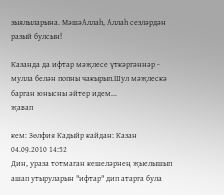зыялыларына. МәшәАллаһ, Аллаһ сезләрдән разый булсын!

Казанда да ифтар мәҗлесе үткәргәннәр - мулла белән попны чакырып.Шул мәҗлескә барган юнысны әйтер идем...
җавап

кем: Зөлфия Кадыйр кайдан: Казан
04.09.2010 14:52
Дин, ураза тотмаган кешеләрнең җыелышып ашап утыруларын "ифтар" дип атарга була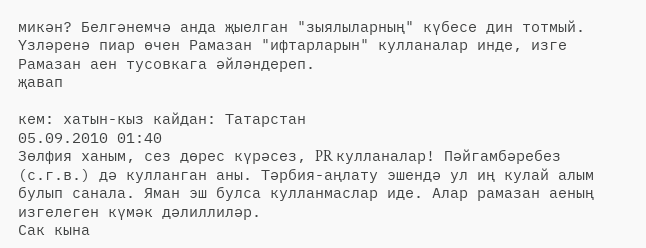микән? Белгәнемчә анда җыелган "зыялыларның" күбесе дин тотмый. Үзләренә пиар өчен Рамазан "ифтарларын" кулланалар инде, изге Рамазан аен тусовкага әйләндереп.
җавап

кем: хатын-кыз кайдан: Татарстан
05.09.2010 01:40
Зөлфия ханым, сез дөрес күрәсез, PR кулланалар! Пәйгамбәребез (с.г.в.) дә кулланган аны. Тәрбия-аңлату эшендә ул иң кулай алым булып санала. Яман эш булса кулланмаслар иде. Алар рамазан аеның изгелеген күмәк дәлиллиләр.
Сак кына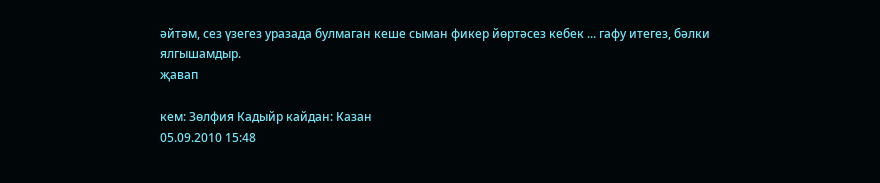әйтәм, сез үзегез уразада булмаган кеше сыман фикер йөртәсез кебек ... гафу итегез, бәлки ялгышамдыр.
җавап

кем: Зөлфия Кадыйр кайдан: Казан
05.09.2010 15:48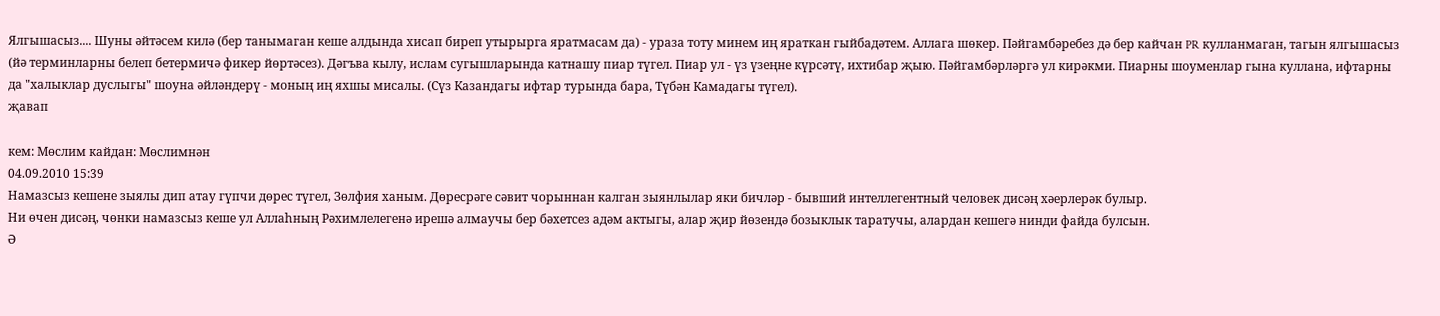Ялгышасыз.... Шуны әйтәсем килә (бер танымаган кеше алдында хисап биреп утырырга яратмасам да) - ураза тоту минем иң яраткан гыйбадәтем. Аллага шөкер. Пәйгамбәребез дә бер кайчан PR кулланмаган, тагын ялгышасыз (йә терминларны белеп бетермичә фикер йөртәсез). Дәгъва кылу, ислам сугышларында катнашу пиар түгел. Пиар ул - үз үзеңне күрсәтү, ихтибар җыю. Пәйгамбәрләргә ул кирәкми. Пиарны шоуменлар гына куллана, ифтарны да "халыклар дуслыгы" шоуна әйләндерү - моның иң яхшы мисалы. (Сүз Казандагы ифтар турында бара, Түбән Камадагы түгел).
җавап

кем: Мөслим кайдан: Мөслимнән
04.09.2010 15:39
Намазсыз кешене зыялы дип атау гүпчи дөрес түгел, Зөлфия ханым. Дөресрәге сәвит чорыннан калган зыянлылар яки бичләр - бывший интеллегентный человек дисәң хәерлерәк булыр.
Ни өчен дисәң, чөнки намазсыз кеше ул Аллаһның Рәхимлелегенә ирешә алмаучы бер бәхетсез адәм актыгы, алар җир йөзендә бозыклык таратучы, алардан кешегә нинди файда булсын.
Ә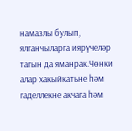намазлы булып, ялганчыларга иярүчеләр тагын да яманрак.Чөнки алар хакыйкатьне һәм гаделлекне акчага һәм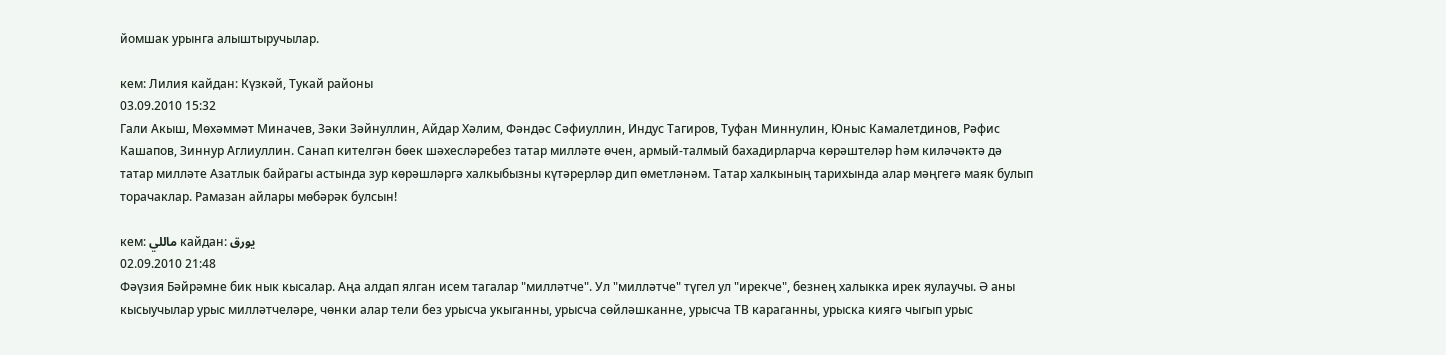йомшак урынга алыштыручылар.

кем: Лилия кайдан: Күзкәй, Тукай районы
03.09.2010 15:32
Гали Акыш, Мөхәммәт Миначев, Зәки Зәйнуллин, Айдар Хәлим, Фәндәс Сәфиуллин, Индус Тагиров, Туфан Миннулин, Юныс Камалетдинов, Рәфис Кашапов, Зиннур Аглиуллин. Санап кителгән бөек шәхесләребез татар милләте өчен, армый-талмый бахадирларча көрәштеләр һәм киләчәктә дә татар милләте Азатлык байрагы астында зур көрәшләргә халкыбызны күтәрерләр дип өметләнәм. Татар халкының тарихында алар мәңгегә маяк булып торачаклар. Рамазан айлары мөбәрәк булсын!

кем: ماللي кайдан: يورق
02.09.2010 21:48
Фәүзия Бәйрәмне бик нык кысалар. Аңа алдап ялган исем тагалар "милләтче". Ул "милләтче" түгел ул "ирекче", безнең халыкка ирек яулаучы. Ә аны кысыучылар урыс милләтчеләре, чөнки алар тели без урысча укыганны, урысча сөйләшканне, урысча ТВ караганны, урыска киягә чыгып урыс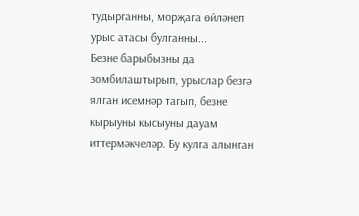тудырганны, морҗага өйләнеп урыс атасы булганны...
Безне барыбызны да зомбилаштырып, урыслар безгә ялган исемнәр тагып, безне кырыуны кысыуны дауам иттермәкчеләр. Бу кулга алынган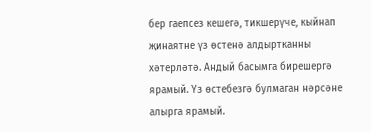бер гаепсез кешегә, тикшерүче, кыйнап җинаятне үз өстенә алдыртканны хәтерләтә. Андый басымга бирешергә ярамый. Үз өстебезгә булмаган нәрсәне алырга ярамый.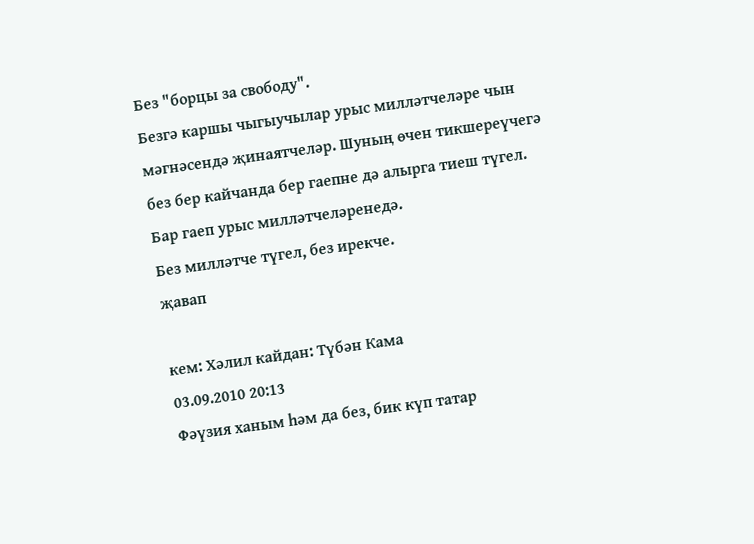Без "борцы за свободу".
Безгә каршы чыгыучылар урыс милләтчеләре чын мәгнәсендә җинаятчеләр. Шуның өчен тикшереүчегә без бер кайчанда бер гаепне дә алырга тиеш түгел. Бар гаеп урыс милләтчеләренедә.
Без милләтче түгел, без ирекче.
җавап

кем: Хәлил кайдан: Түбән Кама
03.09.2010 20:13
Фәүзия ханым һәм да без, бик күп татар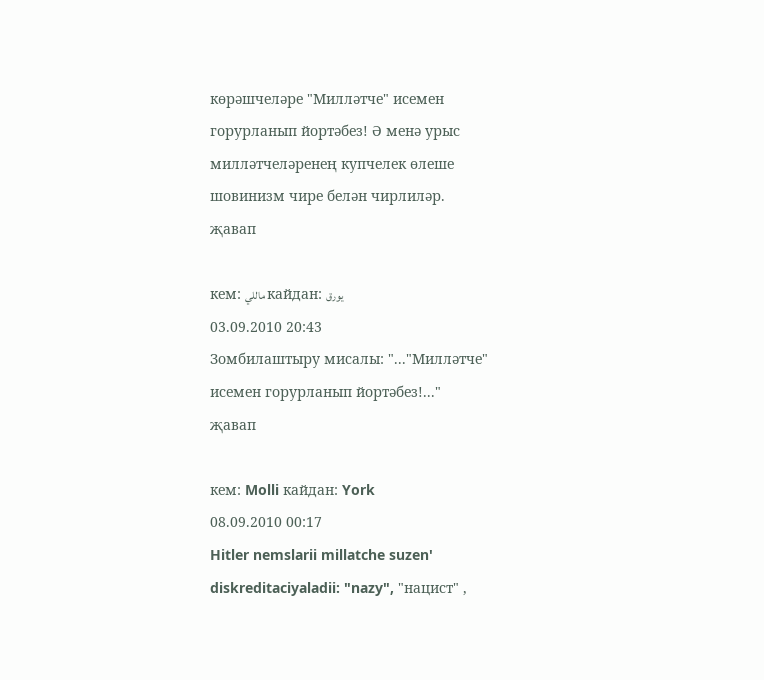көрәшчеләре "Милләтче" исемен горурланып йортәбез! Ә менә урыс милләтчеләренең купчелек өлеше шовинизм чире белән чирлиләр.
җавап

кем: ماللي кайдан: يورق
03.09.2010 20:43
Зомбилаштыру мисалы: "..."Милләтче" исемен горурланып йортәбез!..."
җавап

кем: Molli кайдан: York
08.09.2010 00:17
Hitler nemslarii millatche suzen' diskreditaciyaladii: "nazy", "нацист" ,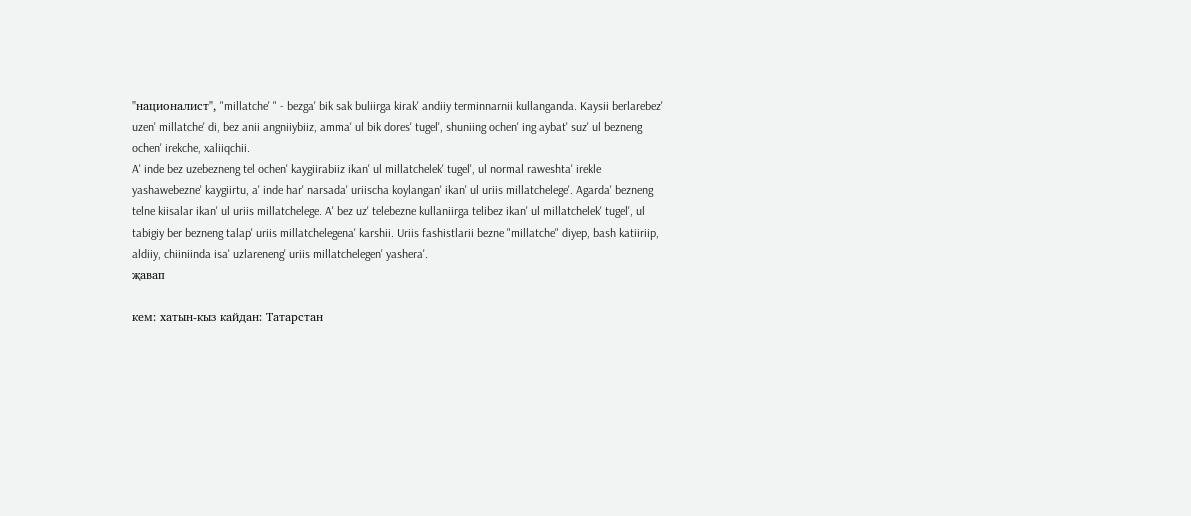"националист", "millatche' " - bezga' bik sak buliirga kirak' andiiy terminnarnii kullanganda. Kaysii berlarebez' uzen' millatche' di, bez anii angniiybiiz, amma' ul bik dores' tugel', shuniing ochen' ing aybat' suz' ul bezneng ochen' irekche, xaliiqchii.
A' inde bez uzebezneng tel ochen' kaygiirabiiz ikan' ul millatchelek' tugel', ul normal raweshta' irekle yashawebezne' kaygiirtu, a' inde har' narsada' uriischa koylangan' ikan' ul uriis millatchelege'. Agarda' bezneng telne kiisalar ikan' ul uriis millatchelege. A' bez uz' telebezne kullaniirga telibez ikan' ul millatchelek' tugel', ul tabigiy ber bezneng talap' uriis millatchelegena' karshii. Uriis fashistlarii bezne "millatche" diyep, bash katiiriip, aldiiy, chiiniinda isa' uzlareneng' uriis millatchelegen' yashera'.
җавап

кем: хатын-кыз кайдан: Татарстан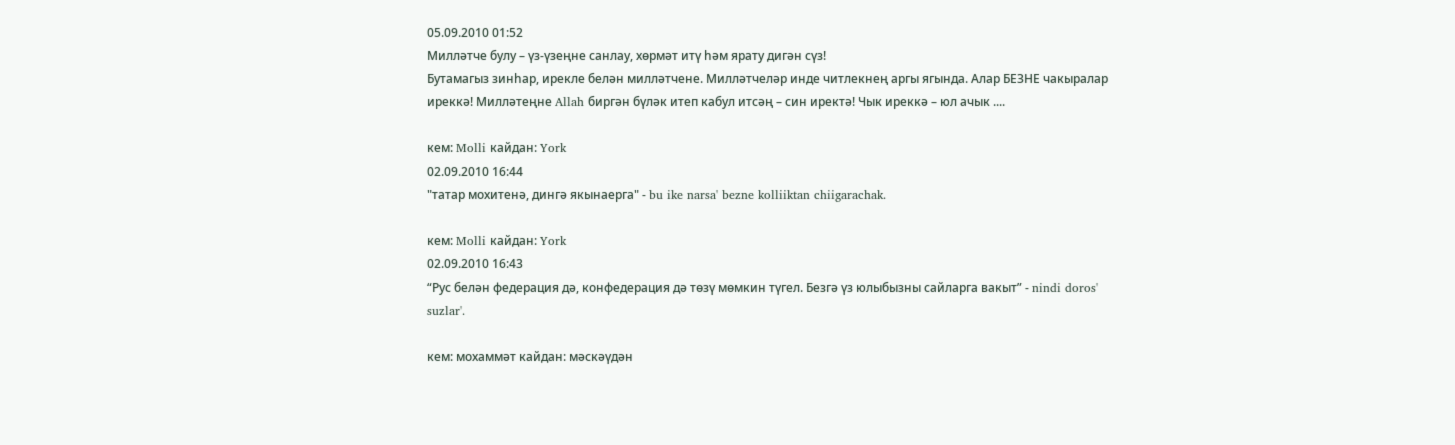05.09.2010 01:52
Милләтче булу – үз-үзеңне санлау, хөрмәт итү һәм ярату дигән сүз!
Бутамагыз зинһар, ирекле белән милләтчене. Милләтчеләр инде читлекнең аргы ягында. Алар БЕЗНЕ чакыралар иреккә! Милләтеңне Allah биргән бүләк итеп кабул итсәң – син иректә! Чык иреккә – юл ачык ....

кем: Molli кайдан: York
02.09.2010 16:44
"татар мохитенә, дингә якынаерга" - bu ike narsa' bezne kolliiktan chiigarachak.

кем: Molli кайдан: York
02.09.2010 16:43
“Рус белән федерация дә, конфедерация дә төзү мөмкин түгел. Безгә үз юлыбызны сайларга вакыт” - nindi doros' suzlar'.

кем: мохаммәт кайдан: мәскәүдән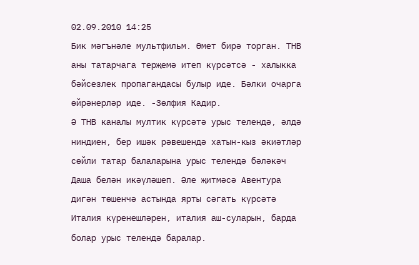02.09.2010 14:25
Бик мәгънәле мультфильм. Өмет бирә торган. ТНВ аны татарчага терҗемә итеп күрсәтсә - халыкка бәйсезлек пропагандасы булыр иде. Бәлки очарга өйрәнерләр иде. -Зөлфия Кадир.
Ә ТНВ каналы мултик күрсәтә урыс телендә, әлдә ниндиен, бер ишәк рәвешендә хатын-кыз әкиәтләр сөйли татар балаларына урыс телендә бәләкәч Даша белән икәүләшеп. Әле җитмәсә Авентура дигән төшенчә астында ярты сәгать күрсәтә Италия күренешләрен, италия аш-суларын, барда болар урыс телендә баралар.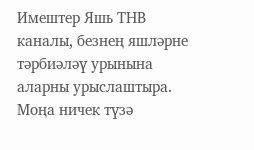Имештер Яшь ТНВ каналы, безнең яшләрне тәрбиәләү урынына аларны урыслаштыра. Моңа ничек түзә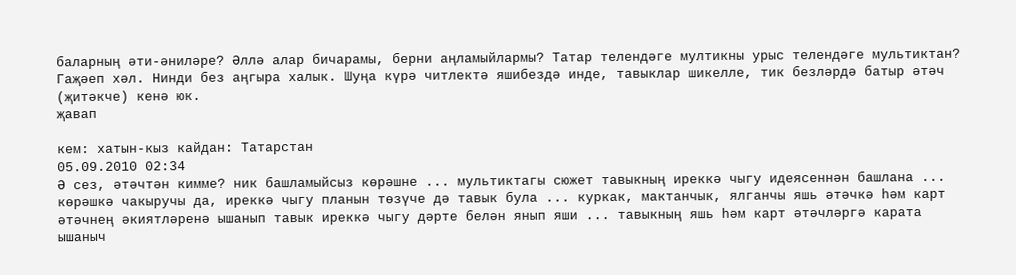баларның әти-әниләре? Әллә алар бичарамы, берни аңламыйлармы? Татар телендәге мултикны урыс телендәге мультиктан? Гаҗәеп хәл. Нинди без аңгыра халык. Шуңа күрә читлектә яшибездә инде, тавыклар шикелле, тик безләрдә батыр әтәч (җитәкче) кенә юк.
җавап

кем: хатын-кыз кайдан: Татарстан
05.09.2010 02:34
Ә сез, әтәчтән кимме? ник башламыйсыз көрәшне ... мультиктагы сюжет тавыкның иреккә чыгу идеясеннән башлана ... көрәшкә чакыручы да, иреккә чыгу планын төзүче дә тавык була ... куркак, мактанчык, ялганчы яшь әтәчкә һәм карт әтәчнең әкиятләренә ышанып тавык иреккә чыгу дәрте белән янып яши ... тавыкның яшь һәм карт әтәчләргә карата ышаныч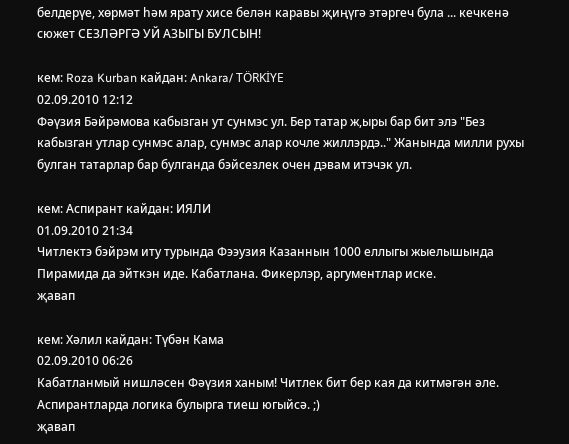белдерүе, хөрмәт һәм ярату хисе белән каравы җиңүгә этәргеч була ... кечкенә сюжет СЕЗЛӘРГӘ УЙ АЗЫГЫ БУЛСЫН!

кем: Roza Kurban кайдан: Ankara/ TÖRKİYE
02.09.2010 12:12
Фәүзия Бәйрәмова кабызган ут сунмэс ул. Бер татар ж,ыры бар бит элэ "Без кабызган утлар сунмэс алар, сунмэс алар кочле жиллэрдэ.." Жанында милли рухы булган татарлар бар булганда бэйсезлек очен дэвам итэчэк ул.

кем: Аспирант кайдан: ИЯЛИ
01.09.2010 21:34
Читлектэ бэйрэм иту турында Фээузия Казаннын 1000 еллыгы жыелышында Пирамида да эйткэн иде. Кабатлана. Фикерлэр, аргументлар иске.
җавап

кем: Хәлил кайдан: Түбән Кама
02.09.2010 06:26
Кабатланмый нишләсен Фәүзия ханым! Читлек бит бер кая да китмәгән әле. Аспирантларда логика булырга тиеш югыйсә. ;)
җавап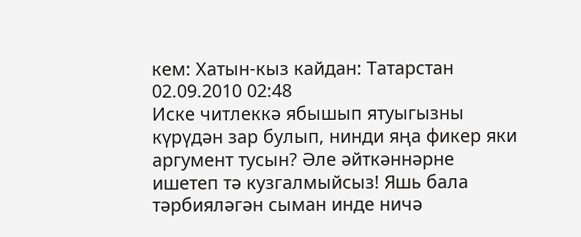кем: Хатын-кыз кайдан: Татарстан
02.09.2010 02:48
Иске читлеккә ябышып ятуыгызны күрүдән зар булып, нинди яңа фикер яки аргумент тусын? Әле әйткәннәрне ишетеп тә кузгалмыйсыз! Яшь бала тәрбияләгән сыман инде ничә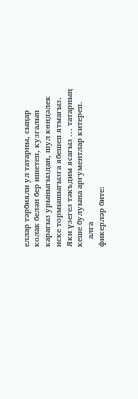еллар тәрбияли ул татарны, сыңар колак белән бер ишетеп, кузгалып карагыз урыныгыздан, шул көндәлек иске тормышыгызга ябешеп ятмагыз. Яки үзегез тәкъдим ясагыз ... татарның кеше булуына аргументлар китереп.
    алга
фикерләр бите: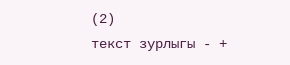(2)
текст зурлыгы - +